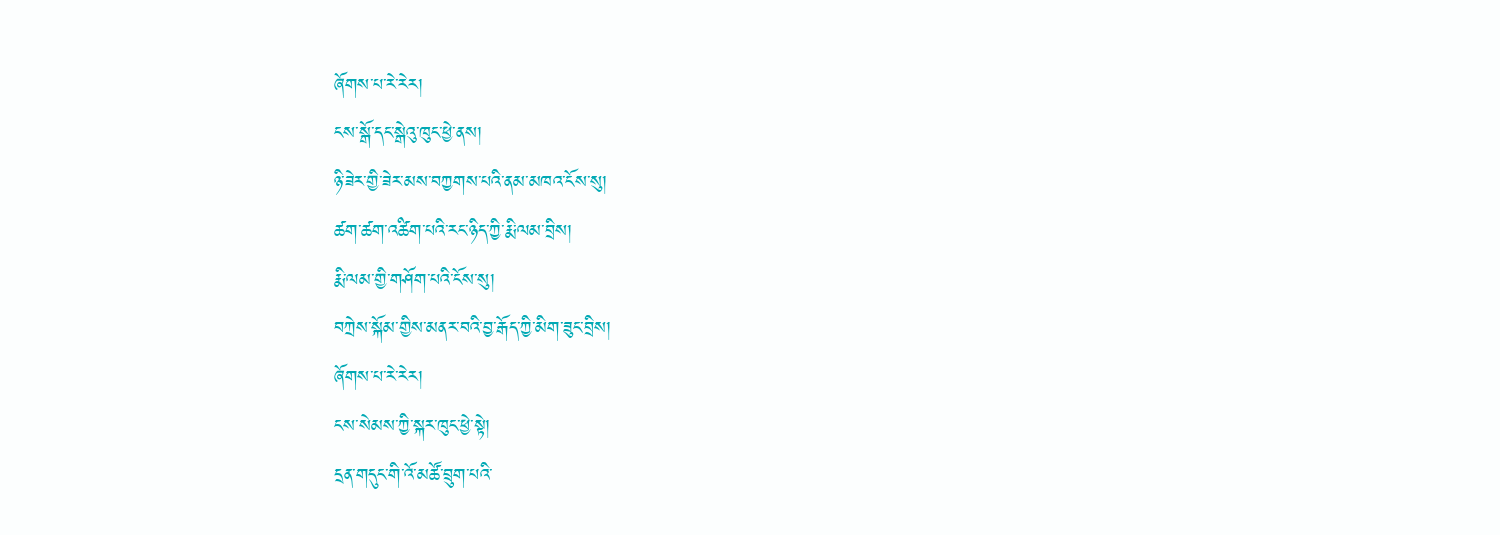ཞོགས་པ་རེ་རེར།
ངས་སྒོ་དང་སྒེའུ་ཁུང་ཕྱེ་ནས།
ཉི་ཟེར་གྱི་ཟེར་མས་བཀྱགས་པའི་ནམ་མཁའ་ངོས་སུ།
ཚག་ཚག་འཚིག་པའི་རང་ཉིད་ཀྱི་རྨི་ལམ་བྲིས།
རྨི་ལམ་གྱི་གཤོག་པའི་ངོས་སུ།
བཀྲེས་སྐོམ་གྱིས་མནར་བའི་བྱ་རྒོད་ཀྱི་མིག་ཟུང་བྲིས།
ཞོགས་པ་རེ་རེར།
ངས་སེམས་ཀྱི་སྐར་ཁུང་ཕྱེ་སྟེ།
དྲན་གདུང་གི་འོ་མཚོ་བྲུག་པའི་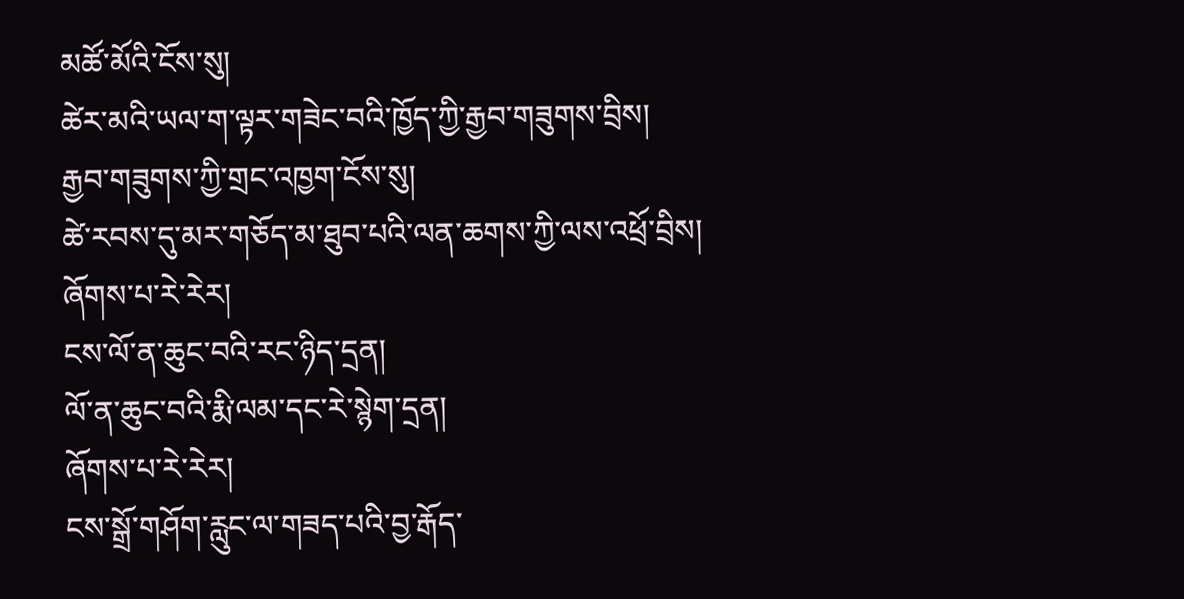མཚོ་མོའི་ངོས་སུ།
ཚེར་མའི་ཡལ་ག་ལྟར་གཟེང་བའི་ཁྱོད་ཀྱི་རྒྱབ་གཟུགས་བྲིས།
རྒྱབ་གཟུགས་ཀྱི་གྲང་འཁྱག་ངོས་སུ།
ཚེ་རབས་དུ་མར་གཅོད་མ་ཐུབ་པའི་ལན་ཆགས་ཀྱི་ལས་འཕྲོ་བྲིས།
ཞོགས་པ་རེ་རེར།
ངས་ལོ་ན་ཆུང་བའི་རང་ཉིད་དྲན།
ལོ་ན་ཆུང་བའི་རྨི་ལམ་དང་རེ་སྙེག་དྲན།
ཞོགས་པ་རེ་རེར།
ངས་སྒྲོ་གཤོག་རླུང་ལ་གཟད་པའི་བྱ་རྒོད་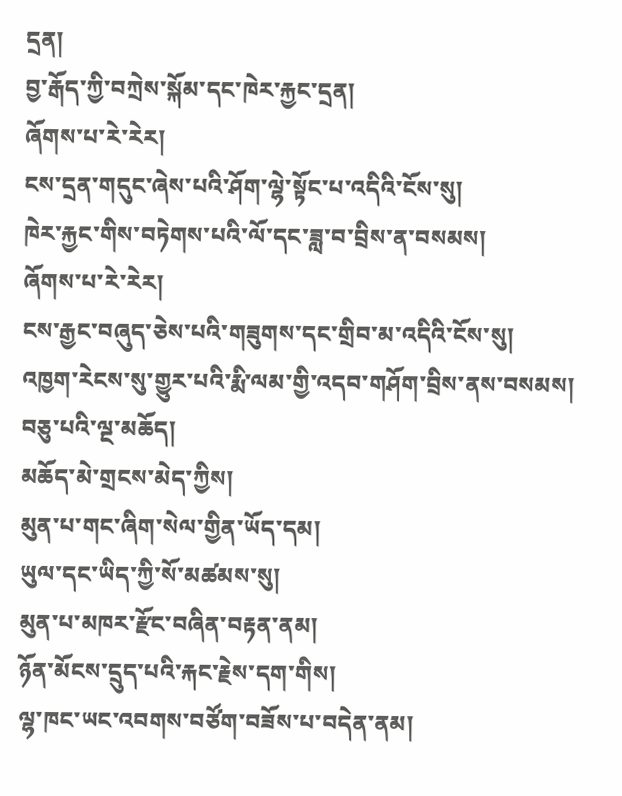དྲན།
བྱ་རྒོད་ཀྱི་བཀྲེས་སྐོམ་དང་ཁེར་རྐྱང་དྲན།
ཞོགས་པ་རེ་རེར།
ངས་དྲན་གདུང་ཞེས་པའི་ཤོག་ལྷེ་སྟོང་པ་འདིའི་ངོས་སུ།
ཁེར་རྐྱང་གིས་བཏེགས་པའི་ལོ་དང་ཟླ་བ་བྲིས་ན་བསམས།
ཞོགས་པ་རེ་རེར།
ངས་རྒྱང་བཞུད་ཅེས་པའི་གཟུགས་དང་གྲིབ་མ་འདིའི་ངོས་སུ།
འཁྱག་རེངས་སུ་གྱུར་པའི་རྨི་ལམ་གྱི་འདབ་གཤོག་བྲིས་ནས་བསམས།
བཅུ་པའི་ལྔ་མཆོད།
མཆོད་མེ་གྲངས་མེད་ཀྱིས།
མུན་པ་གང་ཞིག་སེལ་གྱིན་ཡོད་དམ།
ཡུལ་དང་ཡིད་ཀྱི་སོ་མཚམས་སུ།
མུན་པ་མཁར་རྫོང་བཞིན་བརྟན་ནམ།
ཉོན་མོངས་དྲུད་པའི་རྐང་རྗེས་དག་གིས།
ལྷ་ཁང་ཡང་འབགས་བཙོག་བཟོས་པ་བདེན་ནམ།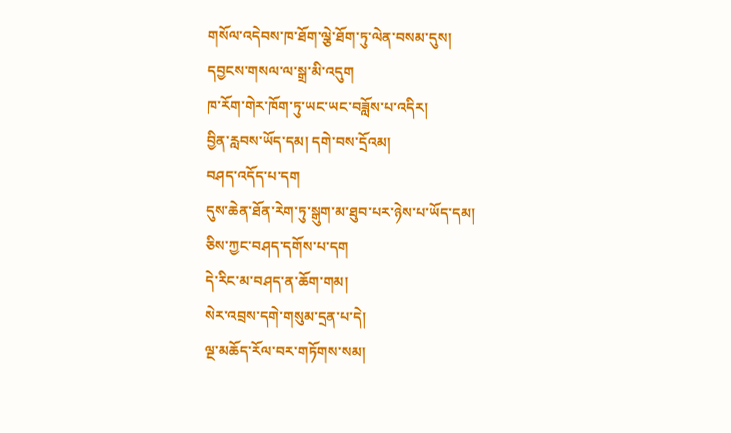གསོལ་འདེབས་ཁ་ཐོག་ལྕེ་ཐོག་ཏུ་ལེན་བསམ་དུས།
དབྱངས་གསལ་ལ་སྒྲ་མི་འདུག
ཁ་རོག་གེར་ཁོག་ཏུ་ཡང་ཡང་བཟློས་པ་འདིར།
བྱིན་རླབས་ཡོད་དམ། དགེ་བས་དྲོའམ།
བཤད་འདོད་པ་དག
དུས་ཆེན་ཐོན་རེག་ཏུ་སྒུག་མ་ཐུབ་པར་ཉེས་པ་ཡོད་དམ།
ཅིས་ཀྱང་བཤད་དགོས་པ་དག
དེ་རིང་མ་བཤད་ན་ཆོག་གམ།
སེར་འབྲས་དགེ་གསུམ་དྲན་པ་དེ།
ལྔ་མཆོད་རོལ་བར་གཏོགས་སམ།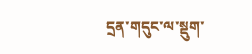དྲན་གདུང་ལ་སྡུག་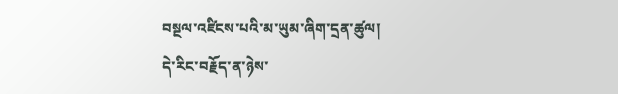བསྔལ་འཛིངས་པའི་མ་ཡུམ་ཞིག་དྲན་ཚུལ།
དེ་རིང་བརྗོད་ན་ཉེས་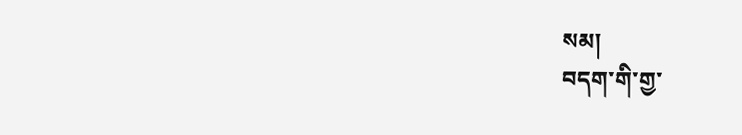སམ།
བདག་གི་གྱ་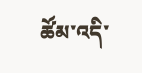ཚོམ་འདི་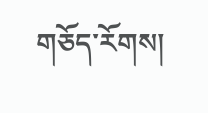གཅོད་རོགས།